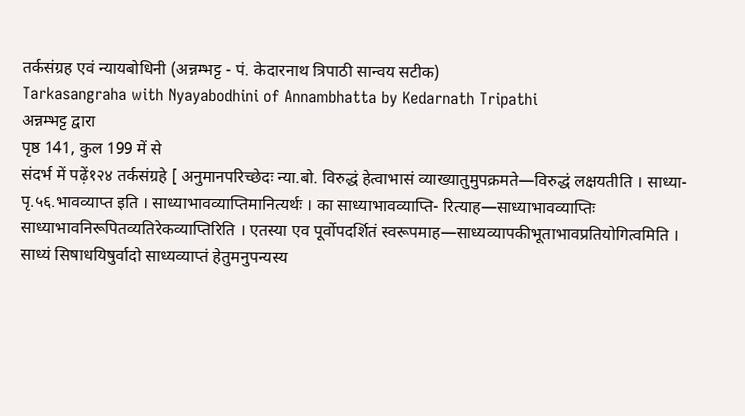तर्कसंग्रह एवं न्यायबोधिनी (अन्नम्भट्ट - पं. केदारनाथ त्रिपाठी सान्वय सटीक)
Tarkasangraha with Nyayabodhini of Annambhatta by Kedarnath Tripathi
अन्नम्भट्ट द्वारा
पृष्ठ 141, कुल 199 में से
संदर्भ में पढ़ें१२४ तर्कसंग्रहे [ अनुमानपरिच्छेदः न्या.बो. विरुद्धं हेत्वाभासं व्याख्यातुमुपक्रमते—विरुद्धं लक्षयतीति । साध्या- पृ.५६.भावव्याप्त इति । साध्याभावव्याप्तिमानित्यर्थः । का साध्याभावव्याप्ति- रित्याह—साध्याभावव्याप्तिः साध्याभावनिरूपितव्यतिरेकव्याप्तिरिति । एतस्या एव पूर्वोपदर्शितं स्वरूपमाह—साध्यव्यापकीभूताभावप्रतियोगित्वमिति । साध्यं सिषाधयिषुर्वादो साध्यव्याप्तं हेतुमनुपन्यस्य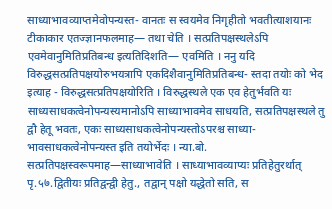साध्याभावव्याप्तमेवोपन्यस्त- वानतः स स्वयमेव निगृहीतो भवतीत्याशयानः टीकाकार एतज्ज्ञानफलमाह— तथा चेति । सत्प्रतिपक्षस्थलेऽपि एवमेवानुमितिप्रतिबन्ध इत्यतिदिशति— एवमिति । ननु यदि विरुद्धसत्प्रतिपक्षयोरुभयत्रापि एकदिशैवानुमितिप्रतिबन्ध- स्तदा तयोः को भेद इत्याह - विरुद्धसत्प्रतिपक्षयोरिति । विरुद्धस्थले एक एव हेतुर्भवति यः साध्यसाधकत्वेनोपन्यस्यमानोऽपि साध्याभावमेव साधयति, सत्प्रतिपक्षस्थले तु द्वौ हेतू भवतः, एकः साध्यसाधकत्वेनोपन्यस्तोऽपरश्च साध्या- भावसाधकत्वेनोपन्यस्त इति तयोर्भेदः । न्या.बो. सत्प्रतिपक्षस्वरूपमाह—साध्याभावेति । साध्याभावव्याप्यः प्रतिहेतुरर्थात् पृ.५७.द्वितीयः प्रतिद्वन्द्वी हेतु., तद्वान् पक्षो यद्धेतो सति, स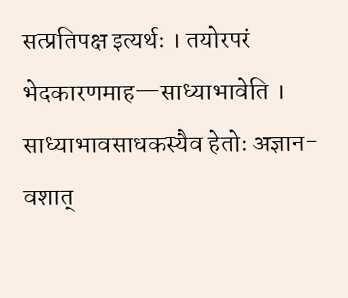सत्प्रतिपक्ष इत्यर्थः । तयोरपरं भेदकारणमाह—साध्याभावेति । साध्याभावसाधकस्यैव हेतोः अज्ञान- वशात्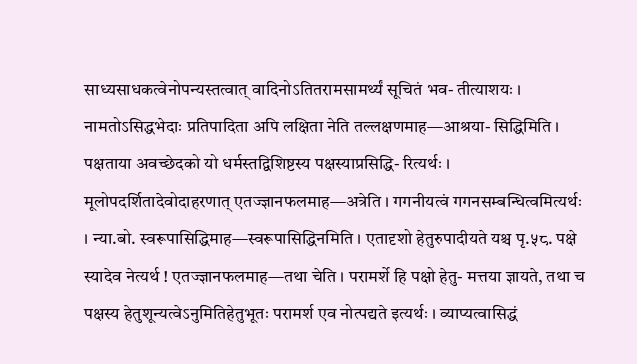साध्यसाधकत्वेनोपन्यस्तत्वात् वादिनोऽतितरामसामर्थ्यं सूचितं भव- तीत्याशयः । नामतोऽसिद्धभेदाः प्रतिपादिता अपि लक्षिता नेति तल्लक्षणमाह—आश्रया- सिद्धिमिति । पक्षताया अवच्छेदको यो धर्मस्तद्विशिष्टस्य पक्षस्याप्रसिद्धि- रित्यर्थः । मूलोपदर्शितादेवोदाहरणात् एतज्ज्ञानफलमाह—अत्रेति । गगनीयत्वं गगनसम्बन्धित्वमित्यर्थः । न्या.बो. स्वरूपासिद्धिमाह—स्वरूपासिद्धिनमिति । एतादृशो हेतुरुपादीयते यश्च पृ.५८. पक्षे स्यादेव नेत्यर्थ ! एतज्ज्ञानफलमाह—तथा चेति । परामर्शे हि पक्षो हेतु- मत्तया ज्ञायते, तथा च पक्षस्य हेतुशून्यत्वेऽनुमितिहेतुभूतः परामर्श एव नोत्पद्यते इत्यर्थः । व्याप्यत्वासिद्धं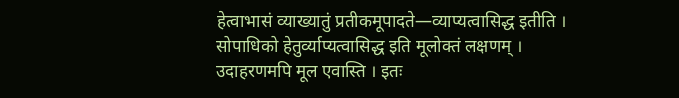हेत्वाभासं व्याख्यातुं प्रतीकमूपादते—व्याप्यत्वासिद्ध इतीति । सोपाधिको हेतुर्व्याप्यत्वासिद्ध इति मूलोक्तं लक्षणम् । उदाहरणमपि मूल एवास्ति । इतः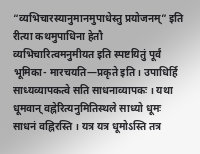“व्यभिचारस्यानुमानमुपाधेस्तु प्रयोजनम्” इति रीत्या कथमुपाधिना हेतौ व्यभिचारित्वमनुमीयत इति स्पष्टयितुं पूर्वं भूमिका- मारचयति—प्रकृते इति । उपाधिर्हि साध्यव्यापकत्वे सति साधनाव्यापकः । यथा धूमवान् वह्नेरित्यनुमितिस्थले साध्यो धूमः साधनं वह्निरस्ति । यत्र यत्र धूमोऽस्ति तत्र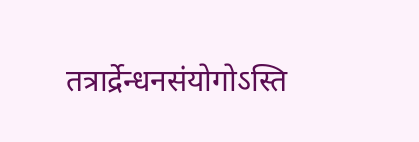तत्रार्द्रेन्धनसंयोगोऽस्ति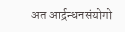अत आर्द्रन्धनसंयोगो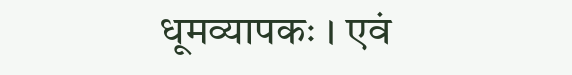धूमव्यापकः । एवं